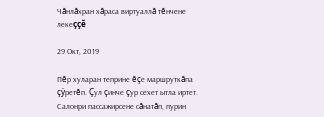Чăнлăхран хăраса виртуаллă тĕнчене лекеççĕ

29 Окт, 2019

Пĕр хуларан теприне ĕçе маршруткăпа çÿретĕп. Çул çинче çур сехет ытла иртет. Салонри пассажирсене сăнатăп, пурин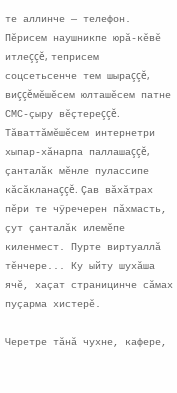те аллинче — телефон. Пĕрисем наушникпе юрă-кĕвĕ итлеççĕ, теприсем соцсетьсенче тем шыраççĕ, виççĕмĕшĕсем юлташĕсем патне СМС-çыру вĕçтереççĕ. Тăваттăмĕшĕсем интернетри хыпар-хăнарпа паллашаççĕ, çанталăк мĕнле пулассипе кăсăкланаççĕ. Çав вăхăтрах пĕри те чÿречерен пăхмасть, çут çанталăк илемĕпе киленмест. Пурте виртуаллă тĕнчере... Ку ыйту шухăша ячĕ, хаçат страницинче сăмах пуçарма хистерĕ.

Черетре тăнă чухне, кафере,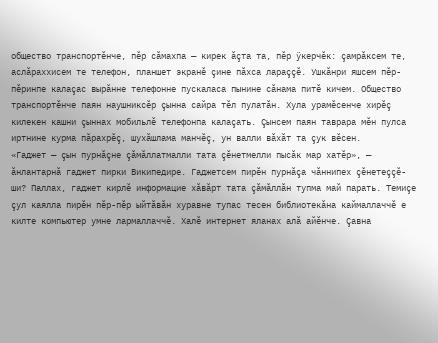общество транспортĕнче, пĕр сăмахпа — кирек ăçта та, пĕр ÿкерчĕк: çамрăксем те, аслăраххисем те телефон, планшет экранĕ çине пăхса лараççĕ. Ушкăнри яшсем пĕр-пĕринпе калаçас вырăнне телефонне пускаласа пынине сăнама питĕ кичем. Общество транспортĕнче паян наушниксĕр çынна сайра тĕл пулатăн. Хула урамĕсенче хирĕç килекен кашни çыннах мобильлĕ телефонпа калаçать. Çынсем паян таврара мĕн пулса иртнине курма пăрахрĕç, шухăшлама манчĕç, ун валли вăхăт та çук вĕсен.
«Гаджет — çын пурнăçне çăмăллатмалли тата çĕнетмелли пысăк мар хатĕр», — ăнлантарнă гаджет пирки Википедире. Гаджетсем пирĕн пурнăçа чăннипех çĕнетеççĕ-ши? Паллах, гаджет кирлĕ информацие хăвăрт тата çăмăллăн тупма май парать. Темиçе çул каялла пирĕн пĕр-пĕр ыйтăвăн хуравне тупас тесен библиотекăна каймаллаччĕ е килте компьютер умне лармаллаччĕ. Халĕ интернет яланах алă айĕнче. Çавна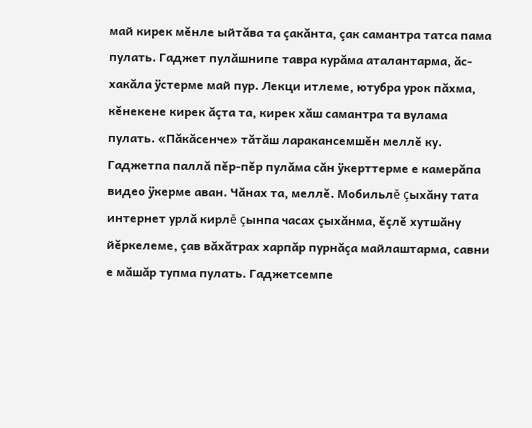май кирек мĕнле ыйтăва та çакăнта, çак самантра татса пама пулать. Гаджет пулăшнипе тавра курăма аталантарма, ăс-хакăла ÿстерме май пур. Лекци итлеме, ютубра урок пăхма, кĕнекене кирек ăçта та, кирек хăш самантра та вулама пулать. «Пăкăсенче» тăтăш ларакансемшĕн меллĕ ку. Гаджетпа паллă пĕр-пĕр пулăма сăн ÿкерттерме е камерăпа видео ÿкерме аван. Чăнах та, меллĕ. Мобильлĕ çыхăну тата интернет урлă кирлĕ çынпа часах çыхăнма, ĕçлĕ хутшăну йĕркелеме, çав вăхăтрах харпăр пурнăçа майлаштарма, савни е мăшăр тупма пулать. Гаджетсемпе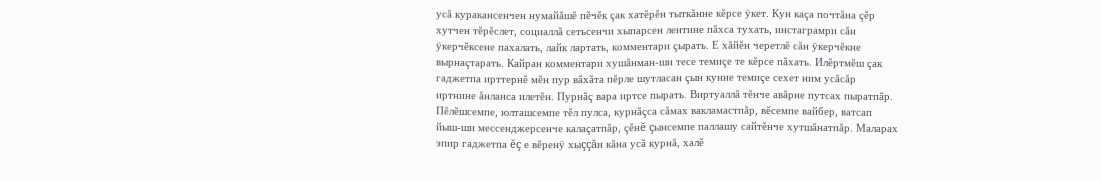усă куракансенчен нумайăшĕ пĕчĕк çак хатĕрĕн тыткăнне кĕрсе ÿкет. Кун каçа почтăна çĕр хутчен тĕрĕслет, социаллă сетьсенчи хыпарсен лентине пăхса тухать, инстаграмри сăн ÿкерчĕксене пахалать, лайк лартать, комментари çырать. Е хăйĕн черетлĕ сăн ÿкерчĕкне вырнаçтарать. Кайран комментари хушăнман-ши тесе темиçе те кĕрсе пăхать. Илĕртмĕш çак гаджетпа ирттернĕ мĕн пур вăхăта пĕрле шутласан çын кунне темиçе сехет ним усăсăр иртнине ăнланса илетĕн. Пурнăç вара иртсе пырать. Виртуаллă тĕнче авăрне путсах пыратпăр. Пĕлĕшсемпе, юлташсемпе тĕл пулса, курнăçса сăмах вакламастпăр, вĕсемпе вайбер, ватсап йыш-ши мессенджерсенче калаçатпăр, çĕнĕ çынсемпе паллашу сайтĕнче хутшăнатпăр. Маларах эпир гаджетпа ĕç е вĕренÿ хыççăн кăна усă курнă, халĕ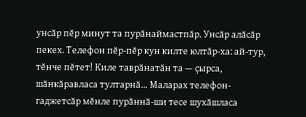унсăр пĕр минут та пурăнаймастпăр. Унсăр алăсăр пекех. Телефон пĕр-пĕр кун килте юлтăр-ха: ай-тур, тĕнче пĕтет! Киле таврăнатăн та — çырса, шăнкăравласа тултарнă… Маларах телефон-гаджетсăр мĕнле пурăннă-ши тесе шухăшласа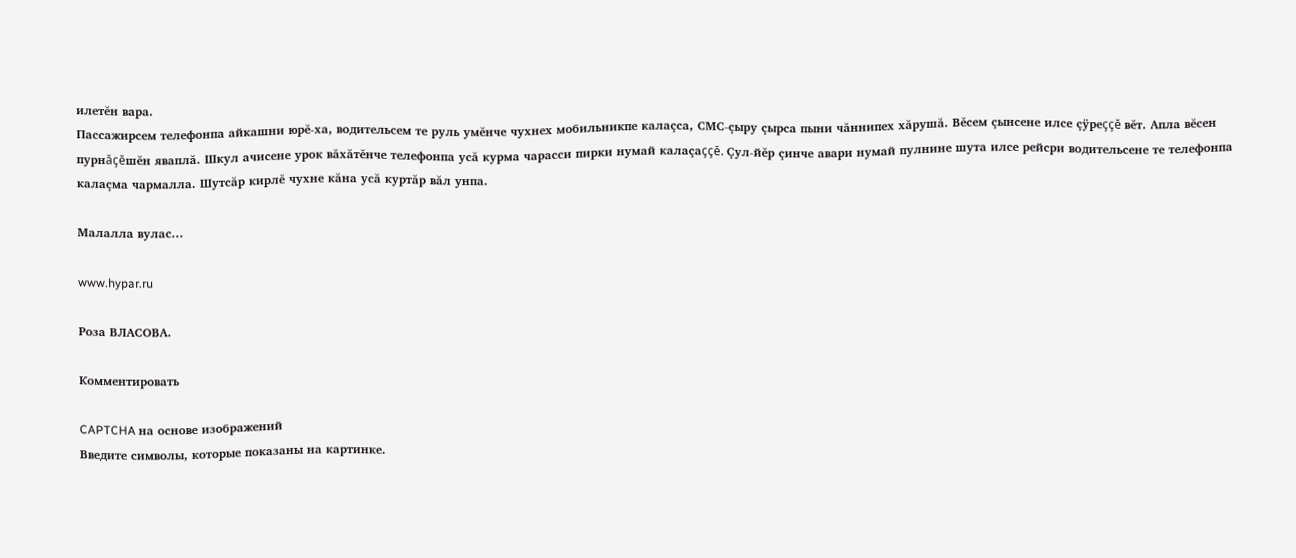илетĕн вара.
Пассажирсем телефонпа айкашни юрĕ-ха, водительсем те руль умĕнче чухнех мобильникпе калаçса, СМС-çыру çырса пыни чăннипех хăрушă. Вĕсем çынсене илсе çÿреççĕ вĕт. Апла вĕсен пурнăçĕшĕн яваплă. Шкул ачисене урок вăхăтĕнче телефонпа усă курма чарасси пирки нумай калаçаççĕ. Çул-йĕр çинче авари нумай пулнине шута илсе рейсри водительсене те телефонпа калаçма чармалла. Шутсăр кирлĕ чухне кăна усă куртăр вăл унпа.

Малалла вулас...

www.hypar.ru

Роза ВЛАСОВА.

Комментировать

CAPTCHA на основе изображений
Введите символы, которые показаны на картинке.